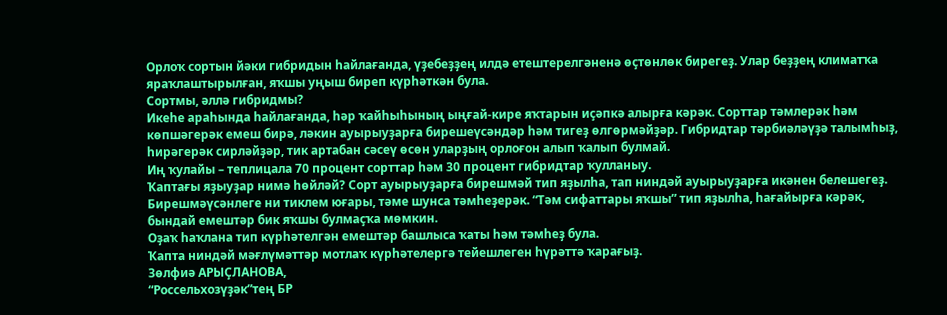Орлоҡ сортын йәки гибридын һайлағанда, үҙебеҙҙең илдә етештерелгәненә өҫтөнлөк бирегеҙ. Улар беҙҙең климатҡа яраҡлаштырылған, яҡшы уңыш биреп күрһәткән була.
Сортмы, әллә гибридмы?
Икеһе араһында һайлағанда, һәр ҡайһыһының ыңғай-кире яҡтарын иҫәпкә алырға кәрәк. Сорттар тәмлерәк һәм көпшәгерәк емеш бирә, ләкин ауырыуҙарға бирешеүсәндәр һәм тигеҙ өлгөрмәйҙәр. Гибридтар тәрбиәләүҙә талымһыҙ, һирәгерәк сирләйҙәр, тик артабан сәсеү өсөн уларҙың орлоғон алып ҡалып булмай.
Иң ҡулайы – теплицала 70 процент сорттар һәм 30 процент гибридтар ҡулланыу.
Ҡаптағы яҙыуҙар нимә һөйләй? Сорт ауырыуҙарға бирешмәй тип яҙылһа, тап ниндәй ауырыуҙарға икәнен белешегеҙ. Бирешмәүсәнлеге ни тиклем юғары, тәме шунса тәмһеҙерәк. “Тәм сифаттары яҡшы” тип яҙылһа, һағайырға кәрәк, бындай емештәр бик яҡшы булмаҫҡа мөмкин.
Оҙаҡ һаҡлана тип күрһәтелгән емештәр башлыса ҡаты һәм тәмһеҙ була.
Ҡапта ниндәй мәғлүмәттәр мотлаҡ күрһәтелергә тейешлеген һүрәттә ҡарағыҙ.
Зөлфиә АРЫҪЛАНОВА,
“Россельхозүҙәк”тең БР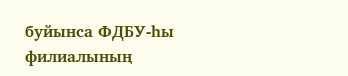буйынса ФДБУ-һы филиалының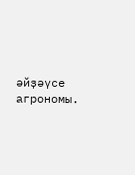әйҙәүсе агрономы.